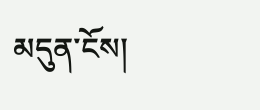མདུན་ངོས།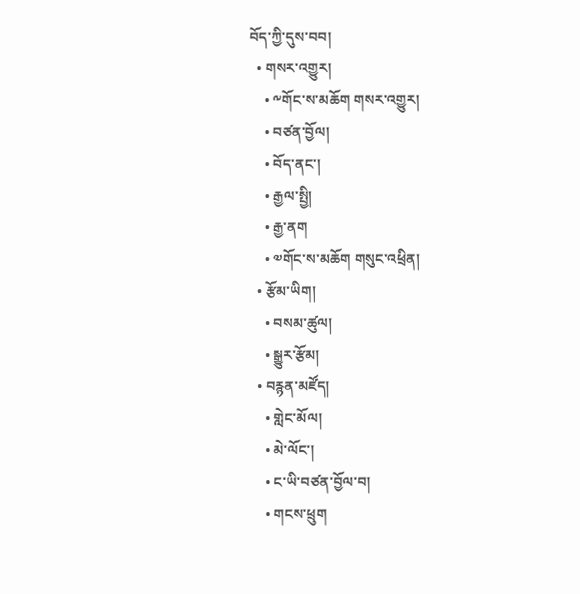བོད་ཀྱི་དུས་བབ།
  • གསར་འགྱུར།
    • ༸གོང་ས་མཆོག གསར་འགྱུར།
    • བཙན་བྱོལ།
    • བོད་ནང་།
    • རྒྱལ་སྤྱི།
    • རྒྱ་ནག
    • ༧གོང་ས་མཆོག གསུང་འཕྲིན།
  • རྩོམ་ཡིག།
    • བསམ་ཚུལ།
    • སྒྱུར་རྩོམ།
  • བརྙན་མཛོད།
    • གླེང་མོལ།
    • མེ་ལོང་།
    • ང་ཡི་བཙན་བྱོལ་བ།
    • གངས་ཕྲུག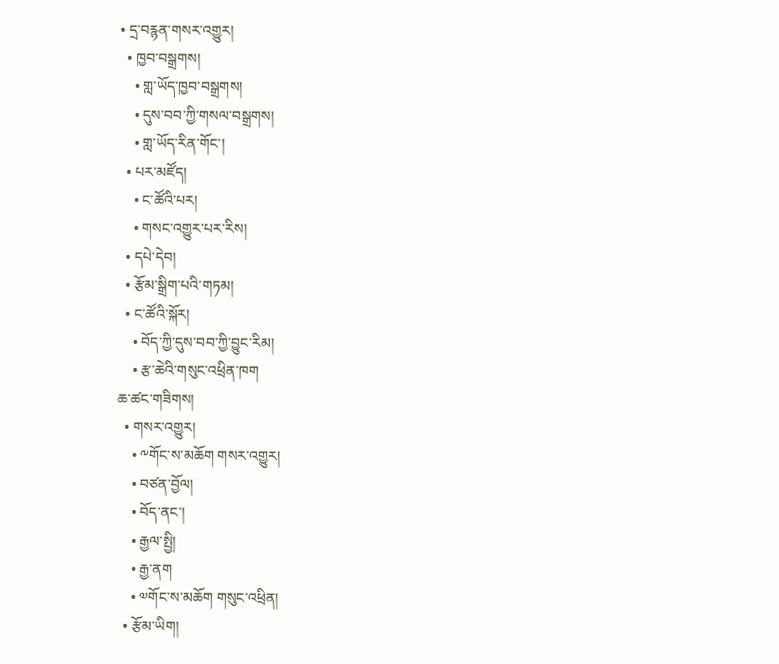• དྲ་བརྙན་གསར་འགྱུར།
  • ཁྱབ་བསྒྲགས།
    • གླ་ཡོད་ཁྱབ་བསྒྲགས།
    • དུས་བབ་ཀྱི་གསལ་བསྒྲགས།
    • གླ་ཡོད་རིན་གོང་།
  • པར་མཛོད།
    • ང་ཚོའི་པར།
    • གསང་འགྱུར་པར་རིས།
  • དཔེ་དེབ།
  • རྩོམ་སྒྲིག་པའི་གཏམ།
  • ང་ཚོའི་སྐོར།
    • བོད་ཀྱི་དུས་བབ་ཀྱི་བྱུང་རིམ།
    • རྩ་ཆེའི་གསུང་འཕྲིན་ཁག
ཆ་ཚང་གཟིགས།
  • གསར་འགྱུར།
    • ༸གོང་ས་མཆོག གསར་འགྱུར།
    • བཙན་བྱོལ།
    • བོད་ནང་།
    • རྒྱལ་སྤྱི།
    • རྒྱ་ནག
    • ༧གོང་ས་མཆོག གསུང་འཕྲིན།
  • རྩོམ་ཡིག།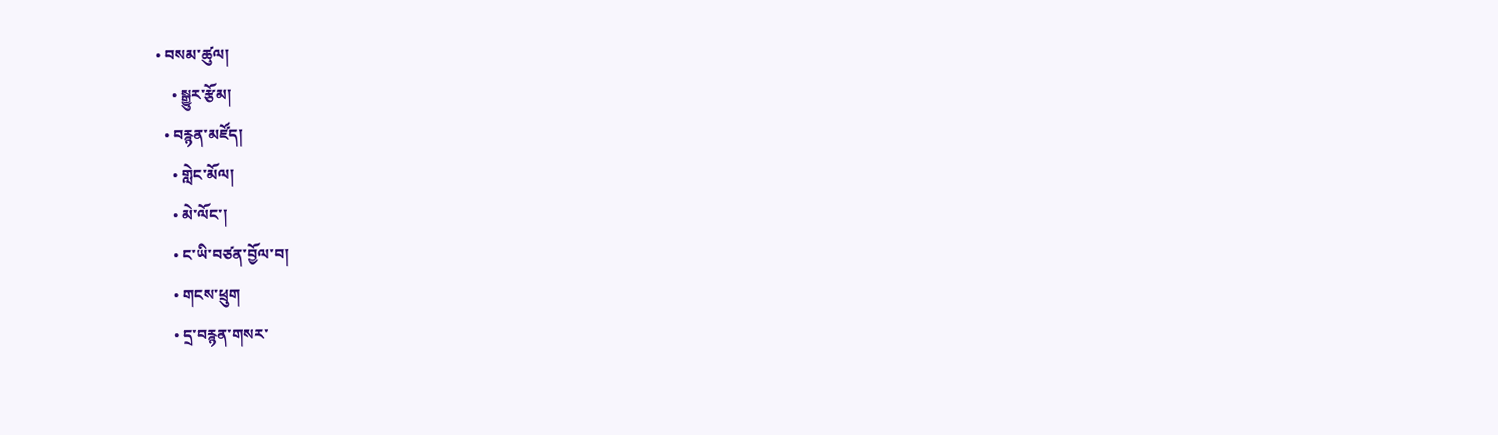• བསམ་ཚུལ།
    • སྒྱུར་རྩོམ།
  • བརྙན་མཛོད།
    • གླེང་མོལ།
    • མེ་ལོང་།
    • ང་ཡི་བཙན་བྱོལ་བ།
    • གངས་ཕྲུག
    • དྲ་བརྙན་གསར་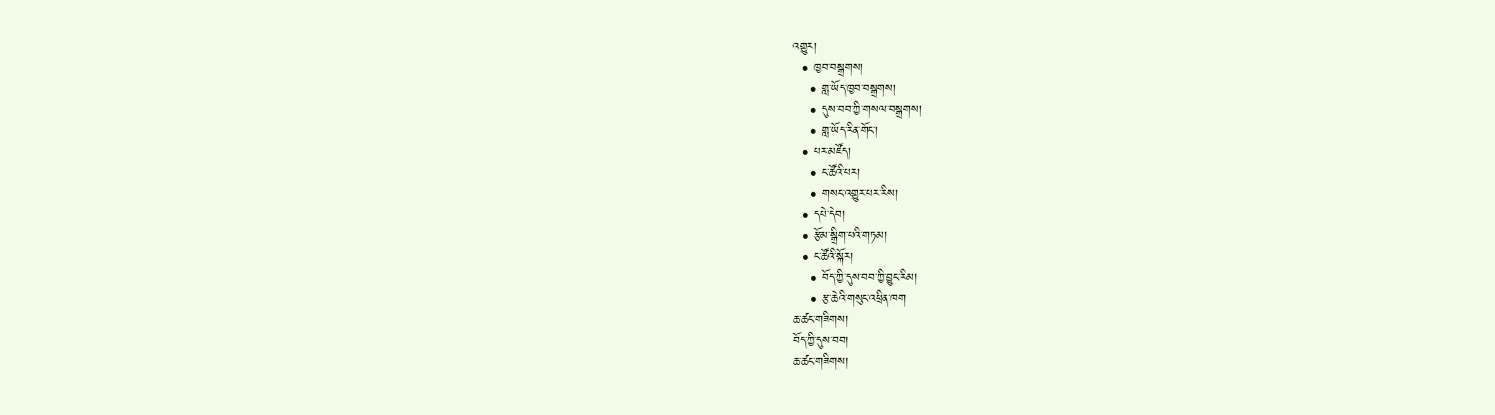འགྱུར།
  • ཁྱབ་བསྒྲགས།
    • གླ་ཡོད་ཁྱབ་བསྒྲགས།
    • དུས་བབ་ཀྱི་གསལ་བསྒྲགས།
    • གླ་ཡོད་རིན་གོང་།
  • པར་མཛོད།
    • ང་ཚོའི་པར།
    • གསང་འགྱུར་པར་རིས།
  • དཔེ་དེབ།
  • རྩོམ་སྒྲིག་པའི་གཏམ།
  • ང་ཚོའི་སྐོར།
    • བོད་ཀྱི་དུས་བབ་ཀྱི་བྱུང་རིམ།
    • རྩ་ཆེའི་གསུང་འཕྲིན་ཁག
ཆ་ཚང་གཟིགས།
བོད་ཀྱི་དུས་བབ།
ཆ་ཚང་གཟིགས།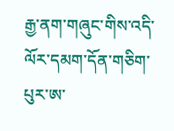རྒྱ་ནག་གཞུང་གིས་འདི་ལོར་དམག་དོན་གཅིག་པུར་ཨ་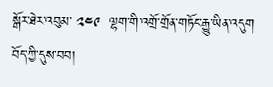སྒོར་ཐེར་འབུམ་ ༢༤༩  ལྷག་གི་འགྲོ་གྲོན་གཏོང་རྒྱུ་ཡིན་འདུག
བོད་ཀྱི་དུས་བབ།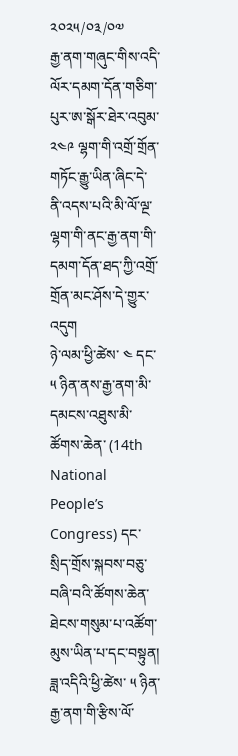༢༠༢༥/༠༣/༠༧
རྒྱ་ནག་གཞུང་གིས་འདི་ལོར་དམག་དོན་གཅིག་པུར་ཨ་སྒོར་ཐེར་འབུམ་  ༢༤༩ ལྷག་གི་འགྲོ་གྲོན་གཏོང་རྒྱུ་ཡིན་ཞིང་དེ་ནི་འདས་པའི་མི་ལོ་ལྔ་ལྷག་གི་ནང་རྒྱ་ནག་གི་དམག་དོན་ཐད་ཀྱི་འགྲོ་གྲོན་མང་ཤོས་དེ་གྱུར་འདུག
ཉེ་ལམ་ཕྱི་ཚེས་ ༤ དང་ ༥ ཉིན་ནས་རྒྱ་ནག་མི་དམངས་འཐུས་མི་ཚོགས་ཆེན་ (14th National People’s Congress) དང་སྲིད་གྲོས་སྐབས་བཅུ་བཞི་བའི་ཚོགས་ཆེན་ཐེངས་གསུམ་པ་འཚོག་མུས་ཡིན་པ་དང་བསྟུན། ཟླ་འདིའི་ཕྱི་ཚེས་ ༥ ཉིན་རྒྱ་ནག་གི་རྩིས་ལོ་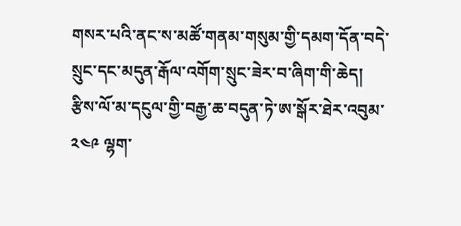གསར་པའི་ནང་ས་མཚོ་གནམ་གསུམ་གྱི་དམག་དོན་བདེ་སྲུང་དང་མདུན་རྒོལ་འགོག་སྲུང་ཟེར་བ་ཞིག་གི་ཆེད། རྩིས་ལོ་མ་དངུལ་གྱི་བརྒྱ་ཆ་བདུན་ཏེ་ཨ་སྒོར་ཐེར་འབུམ་ ༢༤༩ ལྷག་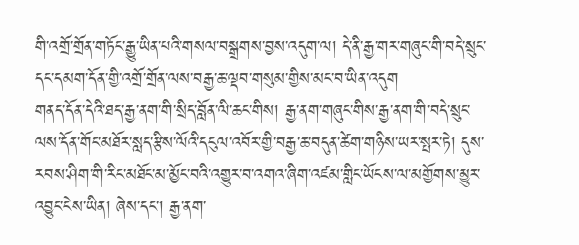གི་འགྲོ་གྲོན་གཏོང་རྒྱུ་ཡིན་པའི་གསལ་བསྒྲགས་བྱས་འདུག་ལ། དེ་ནི་རྒྱ་གར་གཞུང་གི་བདེ་སྲུང་དང་དམག་དོན་གྱི་འགྲོ་གྲོན་ལས་བརྒྱ་ཆ་ལྡབ་གསུམ་གྱིས་མང་བ་ཡིན་འདུག
གནད་དོན་དེའི་ཐད་རྒྱ་ནག་གི་སྲིད་བློན་ལི་ཆང་གིས། རྒྱ་ནག་གཞུང་གིས་རྒྱ་ནག་གི་བདེ་སྲུང་ལས་དོན་གོང་མཐོར་སླད་རྩིས་ལོའི་དངུལ་འབོར་གྱི་བརྒྱ་ཆ་བདུན་ཚེག་གཉིས་ཡར་སྤར་ཏེ། དུས་རབས་ཤིག་གི་རིང་མཐོང་མ་མྱོང་བའི་འགྱུར་བ་འགའ་ཞིག་འཛམ་གླིང་ཡོངས་ལ་མགྱོགས་མྱུར་འབྱུང་ངེས་ཡིན། ཞེས་དང་། རྒྱ་ནག་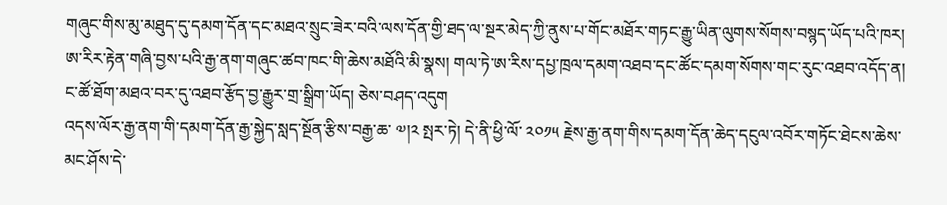གཞུང་གིས་མུ་མཐུད་དུ་དམག་དོན་དང་མཐའ་སྲུང་ཟེར་བའི་ལས་དོན་གྱི་ཐད་ལ་སྔར་མེད་ཀྱི་ནུས་པ་གོང་མཐོར་གཏང་རྒྱུ་ཡིན་ལུགས་སོགས་བསྙད་ཡོད་པའི་ཁར། ཨ་རིར་རྟེན་གཞི་བྱས་པའི་རྒྱ་ནག་གཞུང་ཚབ་ཁང་གི་ཆེས་མཐོའི་མི་སྣས། གལ་ཏེ་ཨ་རིས་དཔྱ་ཁྲལ་དམག་འཐབ་དང་ཚོང་དམག་སོགས་གང་རུང་འཐབ་འདོད་ན། ང་ཚོ་ཐོག་མཐའ་བར་དུ་འཐབ་རྩོད་བྱ་རྒྱུར་གྲ་སྒྲིག་ཡོད། ཅེས་བཤད་འདུག
འདས་ལོར་རྒྱ་ནག་གི་དམག་དོན་རྒྱ་སྐྱེད་སླད་སྔོན་རྩིས་བརྒྱ་ཆ་ ༧།༢ སྤར་ཏེ། དེ་ནི་ཕྱི་ལོ་ ༢༠༡༥ རྗེས་རྒྱ་ནག་གིས་དམག་དོན་ཆེད་དངུལ་འབོར་གཏོང་ཐེངས་ཆེས་མང་ཤོས་དེ་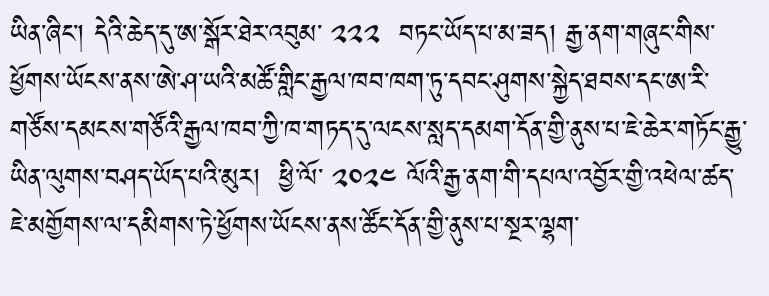ཡིན་ཞིང་། དེའི་ཆེད་དུ་ཨ་སྒོར་ཐེར་འབུམ་ ༢༢༢  བཏང་ཡོད་པ་མ་ཟད། རྒྱ་ནག་གཞུང་གིས་ཕྱོགས་ཡོངས་ནས་ཨེ་ཤ་ཡའི་མཚོ་གླིང་རྒྱལ་ཁབ་ཁག་ཏུ་དབང་ཤུགས་སྐྱེད་ཐབས་དང་ཨ་རི་གཙོས་དམངས་གཙོའི་རྒྱལ་ཁབ་ཀྱི་ཁ་གཏད་དུ་ལངས་སླད་དམག་དོན་གྱི་ནུས་པ་ཇེ་ཆེར་གཏོང་རྒྱུ་ཡིན་ལུགས་བཤད་ཡོད་པའི་མུར།  ཕྱི་ལོ་ ༢༠༢༤ ལོའི་རྒྱ་ནག་གི་དཔལ་འབྱོར་གྱི་འཕེལ་ཚད་ཇེ་མགྱོགས་ལ་དམིགས་ཏེ་ཕྱོགས་ཡོངས་ནས་ཚོང་དོན་གྱི་ནུས་པ་སྔར་ལྷག་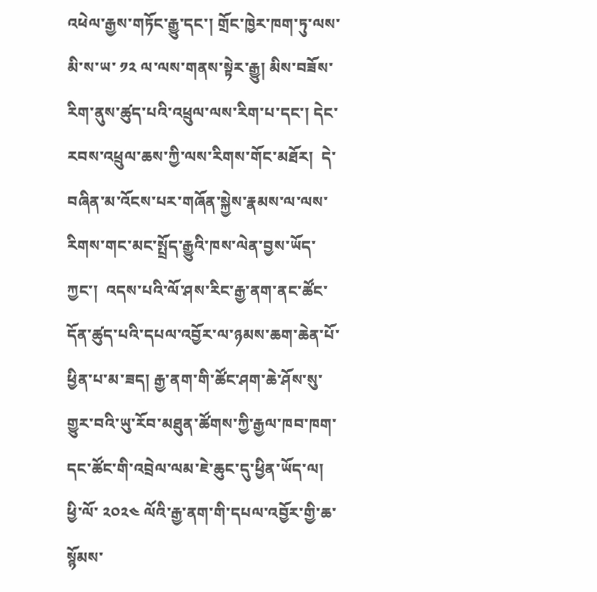འཕེལ་རྒྱས་གཏོང་རྒྱུ་དང་། གྲོང་ཁྱེར་ཁག་ཏུ་ལས་མི་ས་ཡ་ ༡༢ ལ་ལས་གནས་སྟེར་རྒྱུ། མིས་བཟོས་རིག་ནུས་ཚུད་པའི་འཕྲུལ་ལས་རིག་པ་དང་། དེང་རབས་འཕྲུལ་ཆས་ཀྱི་ལས་རིགས་གོང་མཐོར།  དེ་བཞིན་མ་འོངས་པར་གཞོན་སྐྱེས་རྣམས་ལ་ལས་རིགས་གང་མང་སྤྲོད་རྒྱུའི་ཁས་ལེན་བྱས་ཡོད་ཀྱང་།  འདས་པའི་ལོ་ཤས་རིང་རྒྱ་ནག་ནང་ཚོང་དོན་ཚུད་པའི་དཔལ་འབྱོར་ལ་ཉམས་ཆག་ཆེན་པོ་ཕྱིན་པ་མ་ཟད། རྒྱ་ནག་གི་ཚོང་ཤག་ཆེ་ཤོས་སུ་གྱུར་བའི་ཡུ་རོབ་མཐུན་ཚོགས་ཀྱི་རྒྱལ་ཁབ་ཁག་དང་ཚོང་གི་འབྲེལ་ལམ་ཇེ་ཆུང་དུ་ཕྱིན་ཡོད་ལ། ཕྱི་ལོ་ ༢༠༢༤ ལོའི་རྒྱ་ནག་གི་དཔལ་འབྱོར་གྱི་ཆ་སྙོམས་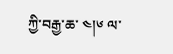ཀྱི་བརྒྱ་ཆ་ ༤།༦ ལ་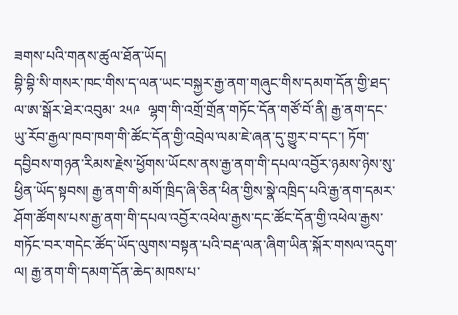ཟགས་པའི་གནས་ཚུལ་ཐོན་ཡོད།
བྷི་བྷི་སི་གསར་ཁང་གིས་ད་ལན་ཡང་བསྐྱར་རྒྱ་ནག་གཞུང་གིས་དམག་དོན་གྱི་ཐད་ལ་ཨ་སྒོར་ཐེར་འབུམ་ ༢༥༩  ལྷག་གི་འགྲོ་གྲོན་གཏོང་དོན་གཙོ་བོ་ནི། རྒྱ་ནག་དང་ཡུ་རོབ་རྒྱལ་ཁབ་ཁག་གི་ཚོང་དོན་གྱི་འབྲེལ་ལམ་ཇེ་ཞན་དུ་གྱུར་བ་དང་། ཏོག་དབྱིབས་གཉན་རིམས་རྗེས་ཕྱོགས་ཡོངས་ནས་རྒྱ་ནག་གི་དཔལ་འབྱོར་ཉམས་ཉེས་སུ་ཕྱིན་ཡོད་སྟབས། རྒྱ་ནག་གི་མགོ་ཁྲིད་ཞི་ཅིན་ཕིན་གྱིས་སྣེ་འཁྲིད་པའི་རྒྱ་ནག་དམར་ཤོག་ཚོགས་པས་རྒྱ་ནག་གི་དཔལ་འབྱོར་འཕེལ་རྒྱས་དང་ཚོང་དོན་གྱི་འཕེལ་རྒྱས་གཏོང་བར་གདེང་ཚོད་ཡོད་ལུགས་བསྟན་པའི་བརྡ་ལན་ཞིག་ཡིན་སྐོར་གསལ་འདུག་ལ། རྒྱ་ནག་གི་དམག་དོན་ཆེད་མཁས་པ་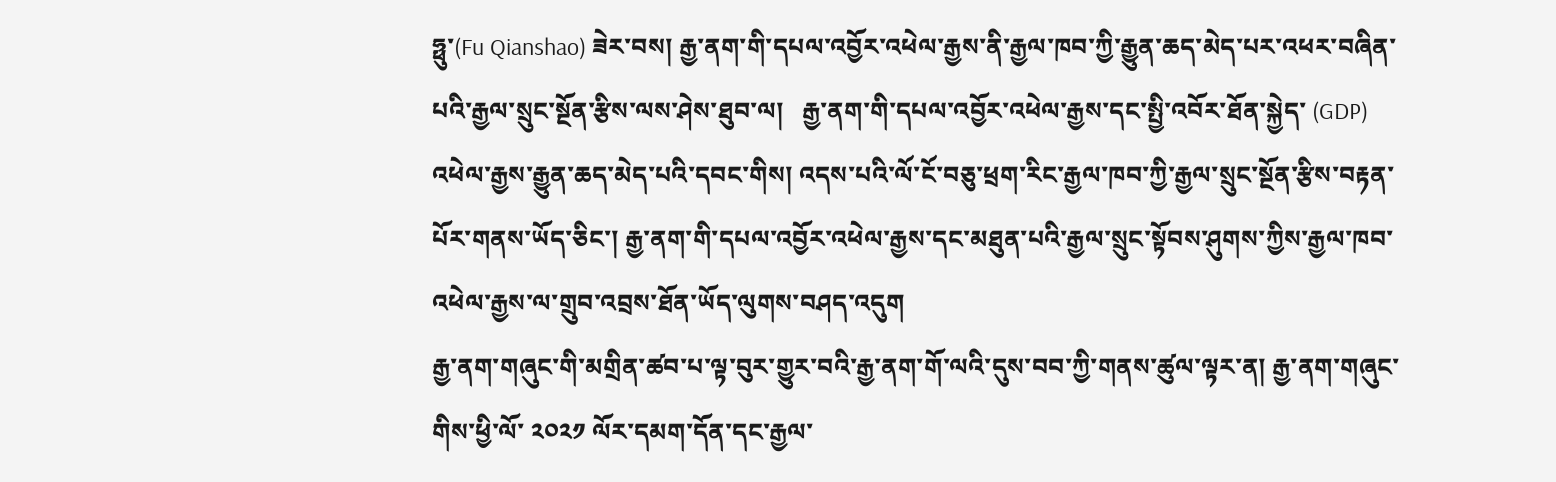ཧྥུ་(Fu Qianshao) ཟེར་བས། རྒྱ་ནག་གི་དཔལ་འབྱོར་འཕེལ་རྒྱས་ནི་རྒྱལ་ཁབ་ཀྱི་རྒྱུན་ཆད་མེད་པར་འཕར་བཞིན་པའི་རྒྱལ་སྲུང་སྔོན་རྩིས་ལས་ཤེས་ཐུབ་ལ།   རྒྱ་ནག་གི་དཔལ་འབྱོར་འཕེལ་རྒྱས་དང་སྤྱི་འབོར་ཐོན་སྐྱེད་ (GDP) འཕེལ་རྒྱས་རྒྱུན་ཆད་མེད་པའི་དབང་གིས། འདས་པའི་ལོ་ངོ་བཅུ་ཕྲག་རིང་རྒྱལ་ཁབ་ཀྱི་རྒྱལ་སྲུང་སྔོན་རྩིས་བརྟན་པོར་གནས་ཡོད་ཅིང་། རྒྱ་ནག་གི་དཔལ་འབྱོར་འཕེལ་རྒྱས་དང་མཐུན་པའི་རྒྱལ་སྲུང་སྟོབས་ཤུགས་ཀྱིས་རྒྱལ་ཁབ་འཕེལ་རྒྱས་ལ་གྲུབ་འབྲས་ཐོན་ཡོད་ལུགས་བཤད་འདུག
རྒྱ་ནག་གཞུང་གི་མགྲིན་ཚབ་པ་ལྟ་བུར་གྱུར་བའི་རྒྱ་ནག་གོ་ལའི་དུས་བབ་ཀྱི་གནས་ཚུལ་ལྟར་ན། རྒྱ་ནག་གཞུང་གིས་ཕྱི་ལོ་ ༢༠༢༡ ལོར་དམག་དོན་དང་རྒྱལ་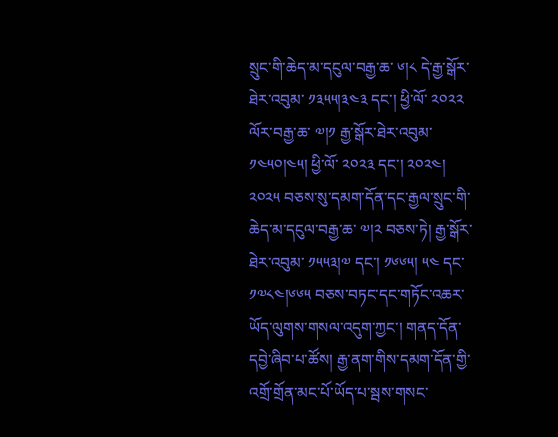སྲུང་གི་ཆེད་མ་དངུལ་བརྒྱ་ཆ་ ༦།༨ དེ་རྒྱ་སྒོར་ཐེར་འབུམ་ ༡༣༥༥།༣༤༣ དང་། ཕྱི་ལོ་ ༢༠༢༢ ལོར་བརྒྱ་ཆ་ ༧།༡ རྒྱ་སྒོར་ཐེར་འབུམ་ ༡༤༥༠།༤༥། ཕྱི་ལོ་ ༢༠༢༣ དང་། ༢༠༢༤། ༢༠༢༥ བཅས་སུ་དམག་དོན་དང་རྒྱལ་སྲུང་གི་ཆེད་མ་དངུལ་བརྒྱ་ཆ་ ༧།༢ བཅས་ཏེ། རྒྱ་སྒོར་ཐེར་འབུམ་ ༡༥༥༣།༧ དང་། ༡༦༦༥། ༥༤ དང་ ༡༧༨༤།༦༦༥ བཅས་བཏང་དང་གཏོང་འཆར་ཡོད་ལུགས་གསལ་འདུག་ཀྱང་། གནད་དོན་དབྱེ་ཞིབ་པ་ཚོས། རྒྱ་ནག་གིས་དམག་དོན་གྱི་འགྲོ་གྲོན་མང་པོ་ཡོད་པ་སྦས་གསང་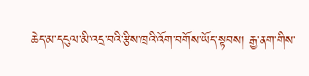ཆེད་མ་དངུལ་མི་འདྲ་བའི་རྩིས་ཁྲའི་འོག་བགོས་ཡོད་སྟབས། རྒྱ་ནག་གིས་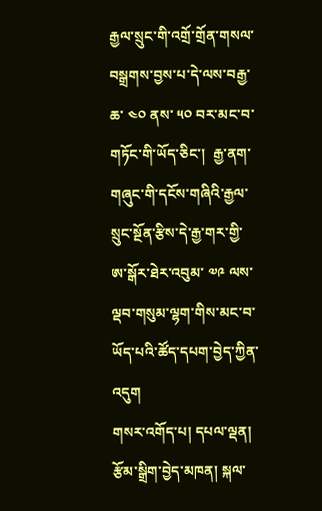རྒྱལ་སྲུང་གི་འགྲོ་གྲོན་གསལ་བསྒྲགས་བྱས་པ་དེ་ལས་བརྒྱ་ཆ་ ༤༠ ནས་ ༥༠ བར་མང་བ་གཏོང་གི་ཡོད་ཅིང་།  རྒྱ་ནག་གཞུང་གི་དངོས་གཞིའི་རྒྱལ་སྲུང་སྔོན་རྩིས་དེ་རྒྱ་གར་གྱི་ཨ་སྒོར་ཐེར་འབུམ་ ༧༩ ལས་ལྡབ་གསུམ་ལྷག་གིས་མང་བ་ཡོད་པའི་ཚོད་དཔག་བྱེད་ཀྱིན་འདུག
གསར་འགོད་པ། དཔལ་ལྡན། རྩོམ་སྒྲིག་བྱེད་མཁན། སྐལ་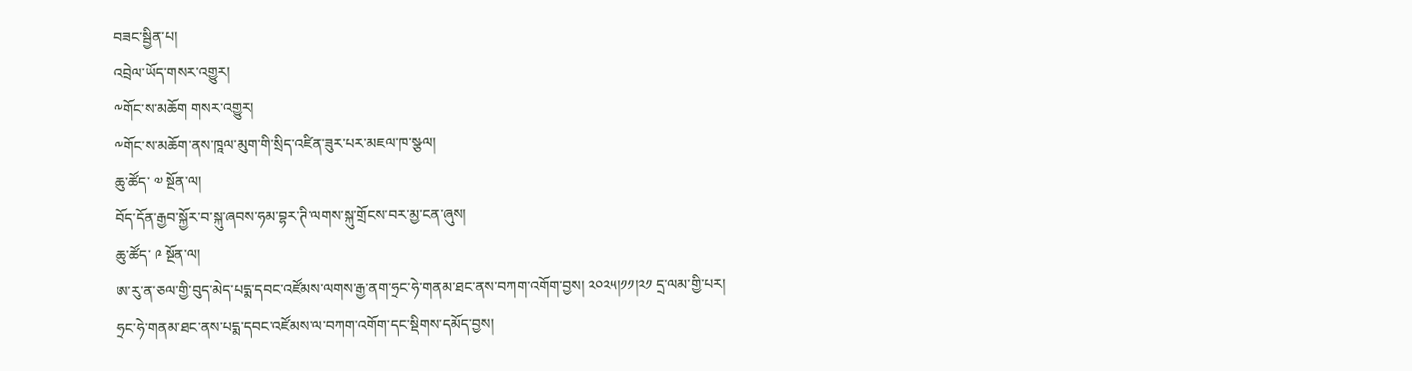བཟང་སྦྱིན་པ།
འབྲེལ་ཡོད་གསར་འགྱུར།
༸གོང་ས་མཆོག གསར་འགྱུར།
༸གོང་ས་མཆོག་ནས་ཁཱལ་མུག་གི་སྲིད་འཛིན་ཟུར་པར་མཇལ་ཁ་སྩལ།
ཆུ་ཚོད་ ༧ སྔོན་ལ།
བོད་དོན་རྒྱབ་སྐྱོར་བ་སྐུ་ཞབས་ཧམ་བྷར་ཊི་ལགས་སྐུ་གྲོངས་བར་མྱ་ངན་ཞུས།
ཆུ་ཚོད་ ༩ སྔོན་ལ།
ཨ་རུ་ན་ཅལ་གྱི་བུད་མེད་པདྨ་དབང་འཛོམས་ལགས་རྒྱ་ནག་ཧྲང་ཧེ་གནམ་ཐང་ནས་བཀག་འགོག་བྱས། ༢༠༢༥།༡༡།༢༡ དྲ་ལམ་གྱི་པར།
ཧྲང་ཧེ་གནམ་ཐང་ནས་པདྨ་དབང་འཛོམས་ལ་བཀག་འགོག་དང་སྡིགས་དམོད་བྱས།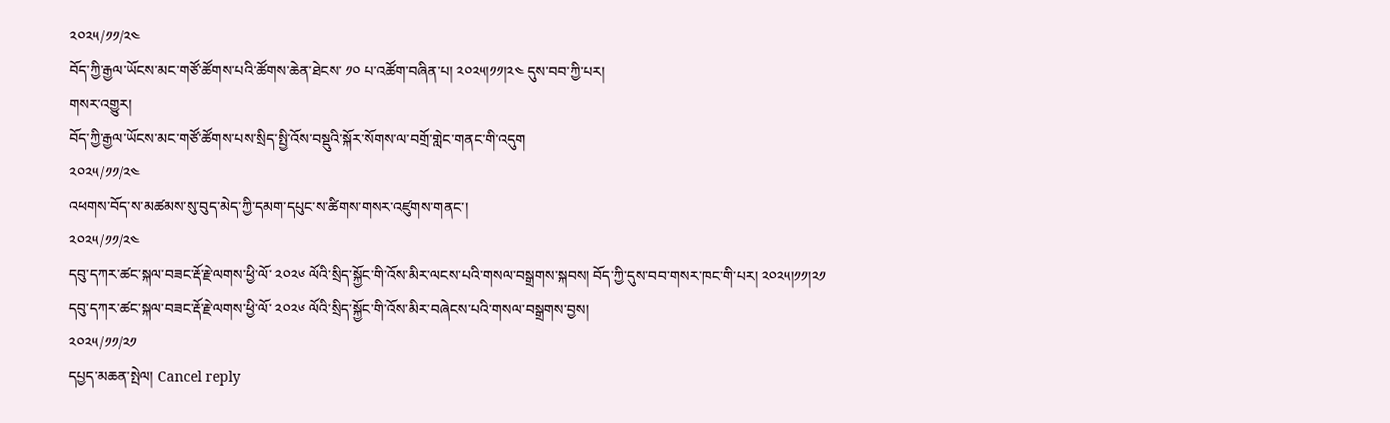༢༠༢༥/༡༡/༢༤
བོད་ཀྱི་རྒྱལ་ཡོངས་མང་གཙོ་ཚོགས་པའི་ཚོགས་ཆེན་ཐེངས་ ༡༠ པ་འཚོག་བཞིན་པ། ༢༠༢༥།༡༡།༢༤ དུས་བབ་ཀྱི་པར།
གསར་འགྱུར།
བོད་ཀྱི་རྒྱལ་ཡོངས་མང་གཙོ་ཚོགས་པས་སྲིད་སྤྱི་འོས་བསྡུའི་སྐོར་སོགས་ལ་བགྲོ་གླེང་གནང་གི་འདུག
༢༠༢༥/༡༡/༢༤
འཕགས་བོད་ས་མཚམས་སུ་བུད་མེད་ཀྱི་དམག་དཔུང་ས་ཚིགས་གསར་འཛུགས་གནང་།
༢༠༢༥/༡༡/༢༤
དབུ་དཀར་ཚང་སྐལ་བཟང་རྡོ་རྗེ་ལགས་ཕྱི་ལོ་ ༢༠༢༦ ལོའི་སྲིད་སྐྱོང་གི་འོས་མིར་ལངས་པའི་གསལ་བསྒྲགས་སྐབས། བོད་ཀྱི་དུས་བབ་གསར་ཁང་གི་པར། ༢༠༢༥།༡༡།༢༡
དབུ་དཀར་ཚང་སྐལ་བཟང་རྡོ་རྗེ་ལགས་ཕྱི་ལོ་ ༢༠༢༦ ལོའི་སྲིད་སྐྱོང་གི་འོས་མིར་བཞེངས་པའི་གསལ་བསྒྲགས་བྱས།
༢༠༢༥/༡༡/༢༡
དཔྱད་མཆན་སྤེལ། Cancel reply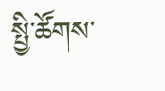སྤྱི་ཚོགས་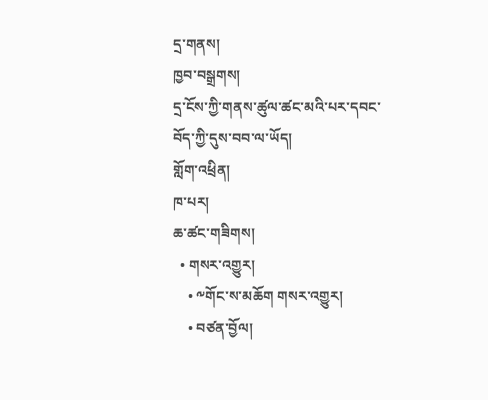དྲ་གནས།
ཁྱབ་བསྒྲགས།
དྲ་ངོས་ཀྱི་གནས་ཚུལ་ཚང་མའི་པར་དབང་བོད་ཀྱི་དུས་བབ་ལ་ཡོད།
གློག་འཕྲིན།
ཁ་པར།
ཆ་ཚང་གཟིགས།
  • གསར་འགྱུར།
    • ༸གོང་ས་མཆོག གསར་འགྱུར།
    • བཙན་བྱོལ།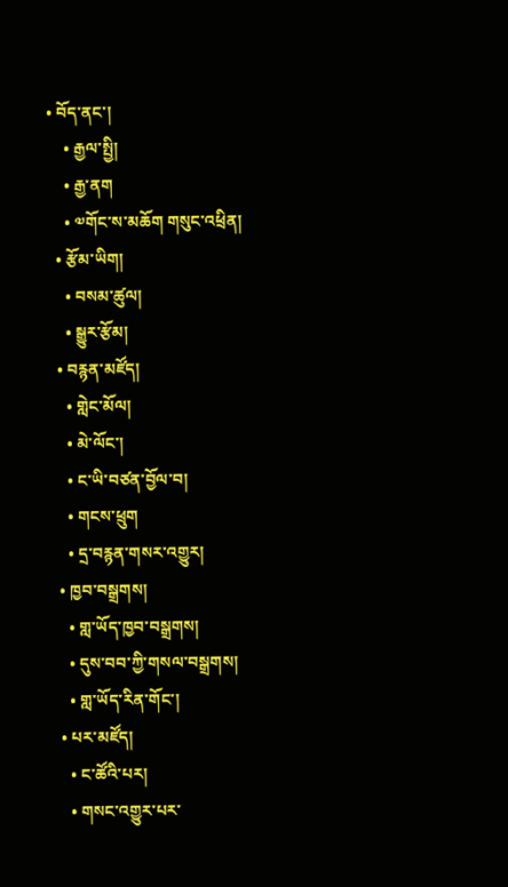• བོད་ནང་།
    • རྒྱལ་སྤྱི།
    • རྒྱ་ནག
    • ༧གོང་ས་མཆོག གསུང་འཕྲིན།
  • རྩོམ་ཡིག།
    • བསམ་ཚུལ།
    • སྒྱུར་རྩོམ།
  • བརྙན་མཛོད།
    • གླེང་མོལ།
    • མེ་ལོང་།
    • ང་ཡི་བཙན་བྱོལ་བ།
    • གངས་ཕྲུག
    • དྲ་བརྙན་གསར་འགྱུར།
  • ཁྱབ་བསྒྲགས།
    • གླ་ཡོད་ཁྱབ་བསྒྲགས།
    • དུས་བབ་ཀྱི་གསལ་བསྒྲགས།
    • གླ་ཡོད་རིན་གོང་།
  • པར་མཛོད།
    • ང་ཚོའི་པར།
    • གསང་འགྱུར་པར་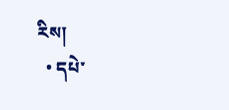རིས།
  • དཔེ་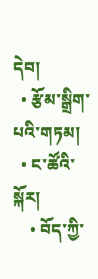དེབ།
  • རྩོམ་སྒྲིག་པའི་གཏམ།
  • ང་ཚོའི་སྐོར།
    • བོད་ཀྱི་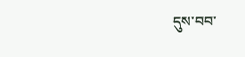དུས་བབ་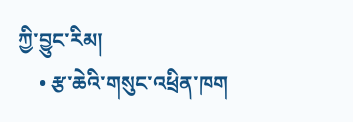ཀྱི་བྱུང་རིམ།
    • རྩ་ཆེའི་གསུང་འཕྲིན་ཁག